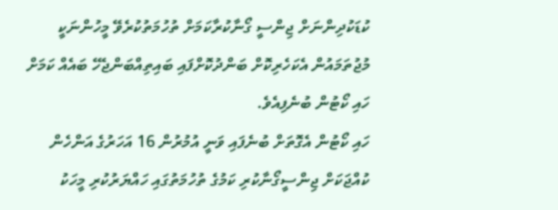ކުޑަކުދިންނަށް ޖިންސީ ގޯނާކުރާކަމަށް ތުހުމަތުކުރެވޭ މީހުންނަކީ މުޖުތަމައުން އެކަހެރިކޮށް ބަންދުކޮށްފައި ބައިތިއްބަންޖެހޭ ބައެއް ކަމަށް ހައި ކޯޓުން ބުނެފިއެވެ.
ހައި ކޯޓުން އެގޮތަށް ބުނެފައި ވަނީ އުމުރުން 16 އަހަރުގެ އަންހެން ކުއްޖަކަށް ޖިންސީގޯނާކުރި ކަމުގެ ތުހުމަތުގައި ހައްޔަރުކުރި މީހަކު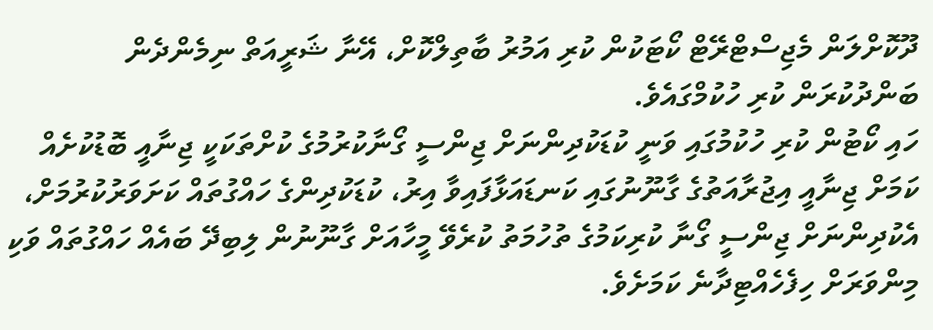ދޫކޮށްލަން މެޖިސްޓްރޭޓް ކޯޓަކުން ކުރި އަމުރު ބާތިލްކޮށް، އޭނާ ޝަރީއަތް ނިމެންދެން ބަންދުކުރަން ކުރި ހުކުމްގައެވެ.
ހައި ކޯޓުން ކުރި ހުކުމުގައި ވަނީ ކުޑަކުދިންނަށް ޖިންސީ ގޯނާކުރުމުގެ ކުށްތަކަކީ ޖިނާއީ ބޮޑުކުށެއް ކަމަށް ޖިނާއީ އިޖުރާއަތުގެ ގާނޫނުގައި ކަނޑައަޅާފައިވާ އިރު، ކުޑަކުދިންގެ ހައްގުތައް ކަށަވަރުކުރުމަށް، އެކުދިންނަށް ޖިންސީ ގޯނާ ކުރިކަމުގެ ތުހުމަތު ކުރެވޭ މީހާއަށް ގާނޫނުން ލިބިދޭ ބައެއް ހައްގުތައް ވަކި މިންވަރަށް ހިފެހެއްޓިދާނެ ކަމަށެވެ.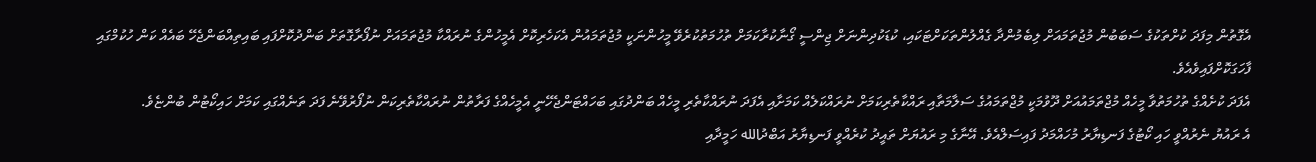އެގޮތުން މިފަދަ ކުށްތަކުގެ ސަބަބުން މުޖުތަމައަށް ލިބެމުންދާ ގެއްލުންތަކަށްޓަކައި، ކުޑަކުދިންނަށް ޖިންސީ ގޯނާކުރާކަމަށް ތުހުމަތުކުރެވޭ މީހުންނަކީ މުޖުތަމައުން އެކަހެރިކޮށް އެމީހުންގެ ނުރައްކާ މުޖުތަމައަށް ނުފޯރާގޮތަށް ބަންދުކޮށްފައި ބައިތިއްބަންޖެހޭ ބައެއް ކަން ހުކުމްގައި ފާހަގަކޮށްފައިވެއެވެ.
އެފަދަ ކުށެއްގެ ތުހުމަތުވާ މީހެއް މުޖްތަމައުއަށް ދޫވުމަކީ މުޖްތަމައުގެ ސަލާމަތާއި ރައްކާތެރިކަމަށް ނުރައްކަލެއް ކަމަށާއި އެފަދަ ނުރައްކާތެރި މީހެއް ބަންދުގައި ބަހައްޓަންޖެހޭނީ އެމީހެއްގެ ފަރާތުން ނުރައްކާތެރިކަން ނުފޯރުވޭނެ ފަދަ ތަނެއްގައި ކަމަށް ހައިކޯޓުން ބުންޏެވެ.
އެ ރައުޔު ނެރުއްވީ ހައި ކޯޓުގެ ފަނޑިޔާރު މުހައްމަދު ފައިސަލްއެވެ. އޭނާގެ މި ރައުޔަށް ތައީދު ކުރެއްވީ ފަނޑިޔާރު އަބްދުالله ހަމީދާއި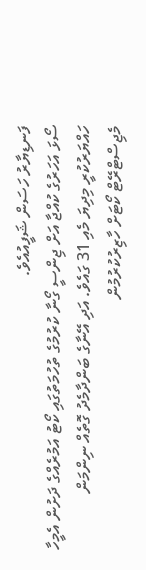ފަނޑިޔާރު ހަސަން ޝަފީއުއެވެ.
ސޯޅަ އަހަރުގެ ކުއްޖާ އަށް ޖިންސީ ގޯނާ ކުރުމުގެ ތުހުމަތުގައި ކޯޓު އަމުރެއްގެ ދަށުން އެމީހާ ހައްޔަރުކުރީ މިދިޔަ މެއި 31 ގައެވެ. އަދި އޭނާގެ ބަންދާމެދު ގޮތެއް ނިންމަން މެޖިސްޓްރޭޓް ކޯޓަށް ހާޒިރުކުރުމުން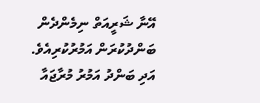އޭނާ ޝަރީއަތް ނިމެންދެން ބަންދުކުރަން އަމުރުކުރިއެވެ. އަދި ބަންދު އަމުރު މުރާޖައާ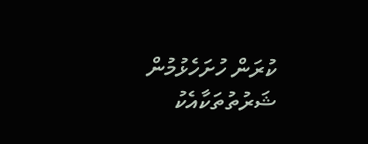ކުރަން ހުށަހެޅުމުން ޝަރުތުތަކާއެކު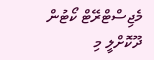މެޖިސްޓްރޭޓް ކޯޓުން ދޫކޮށްލީ މި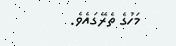މަހުގެ ތެރޭގައެވެ.